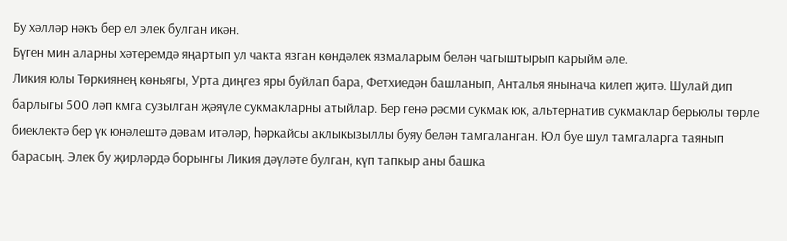Бу хәлләр нәкъ бер ел элек булган икән.
Бүген мин аларны хәтеремдә яңартып ул чакта язган көндәлек язмаларым белән чагыштырып карыйм әле.
Ликия юлы Төркиянең көньягы, Урта диңгез яры буйлап бара, Фетхиедән башланып, Анталья янынача килеп җитә. Шулай дип барлыгы 500 ләп кмга сузылган җәяүле сукмакларны атыйлар. Бер генә рәсми сукмак юк, альтернатив сукмаклар берьюлы төрле биеклектә бер үк юнәлештә дәвам итәләр, һәркайсы аклыкызыллы буяу белән тамгаланган. Юл буе шул тамгаларга таянып барасың. Элек бу җирләрдә борынгы Ликия дәүләте булган, күп тапкыр аны башка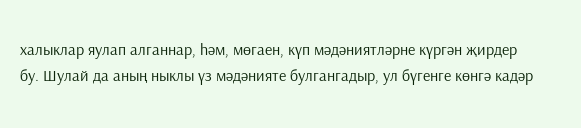халыклар яулап алганнар, һәм, мөгаен, күп мәдәниятләрне күргән җирдер бу. Шулай да аның ныклы үз мәдәнияте булгангадыр, ул бүгенге көнгә кадәр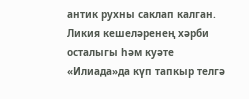антик рухны саклап калган.
Ликия кешеләренең хәрби осталыгы һәм куәте «Илиада»да күп тапкыр телгә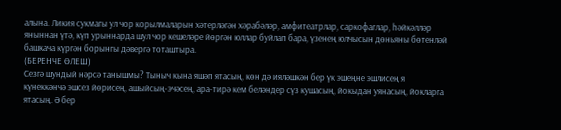алына. Ликия сукмагы ул чор корылмаларын хәтерләгән хәрабәләр, амфитеатрлар, саркофаглар, һәйкәлләр яныннан үтә, күп урыннарда шул чор кешеләре йөргән юллар буйлап бара, үзенең юлчысын дөньяны бөтенләй башкача күргән борынгы дәвергә тоташтыра.
(БЕРЕНЧЕ ӨЛЕШ)
Сезгә шундый нәрсә танышмы? Тыныч кына яшәп ятасың, көн дә ияләшкән бер үк эшеңне эшлисең я күнеккәнчә эшсез йөрисең, ашыйсың-эчәсең, ара-тирә кем беләндер сүз кушасың, йокыдан уянасың, йокларга ятасың. Ә бер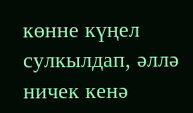көнне күңел сулкылдап, әллә ничек кенә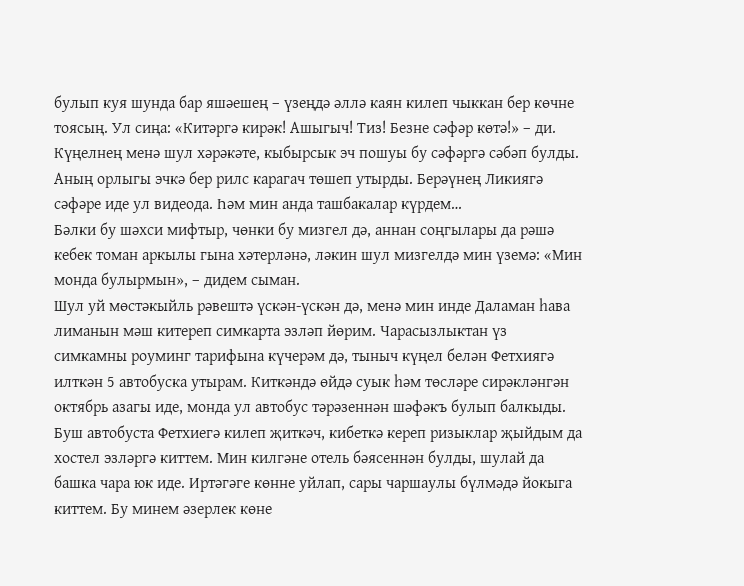булып куя шунда бар яшәешең – үзеңдә әллә каян килеп чыккан бер көчне тоясың. Ул сиңа: «Китәргә кирәк! Ашыгыч! Тиз! Безне сәфәр көтә!» – ди. Күңелнең менә шул хәрәкәте, кыбырсык эч пошуы бу сәфәргә сәбәп булды. Аның орлыгы эчкә бер рилс карагач төшеп утырды. Берәүнең Ликиягә сәфәре иде ул видеода. Һәм мин анда ташбакалар күрдем…
Бәлки бу шәхси мифтыр, чөнки бу мизгел дә, аннан соңгылары да рәшә кебек томан аркылы гына хәтерләнә, ләкин шул мизгелдә мин үземә: «Мин монда булырмын», – дидем сыман.
Шул уй мөстәкыйль рәвештә үскән-үскән дә, менә мин инде Даламан һава лиманын мәш китереп симкарта эзләп йөрим. Чарасызлыктан үз симкамны роуминг тарифына күчерәм дә, тыныч күңел белән Фетхиягә илткән 5 автобуска утырам. Киткәндә өйдә суык һәм төсләре сирәкләнгән октябрь азагы иде, монда ул автобус тәрәзеннән шәфәкъ булып балкыды. Буш автобуста Фетхиегә килеп җиткәч, кибеткә кереп ризыклар җыйдым да хостел эзләргә киттем. Мин килгәне отель бәясеннән булды, шулай да башка чара юк иде. Иртәгәге көнне уйлап, сары чаршаулы бүлмәдә йокыга киттем. Бу минем әзерлек көне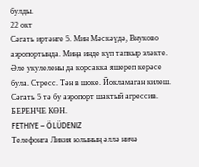булды.
22 окт
Сәгать иртәнге 5. Мин Мәскәүдә, Внуково аэропортында. Миңа инде күп тапкыр эләкте. Әле укулелены да корсакка яшереп керәсе була. Стресс. Тән в шоке. Йокламаган килеш. Сәгать 5 тә бу аэропорт шактый агрессив.
БЕРЕНЧЕ КӨН.
FETHIYE – ÖLÜDENIZ
Телефонга Ликия юлының әллә ничә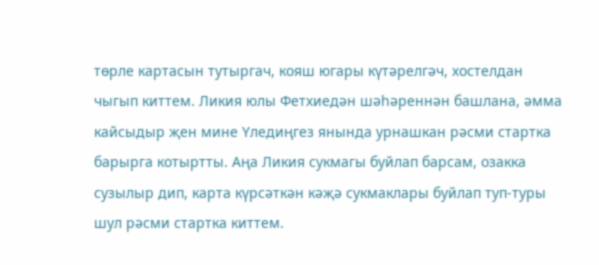төрле картасын тутыргач, кояш югары күтәрелгәч, хостелдан чыгып киттем. Ликия юлы Фетхиедән шәһәреннән башлана, әмма кайсыдыр җен мине Үледиңгез янында урнашкан рәсми стартка барырга котыртты. Аңа Ликия сукмагы буйлап барсам, озакка сузылыр дип, карта күрсәткән кәҗә сукмаклары буйлап туп-туры шул рәсми стартка киттем.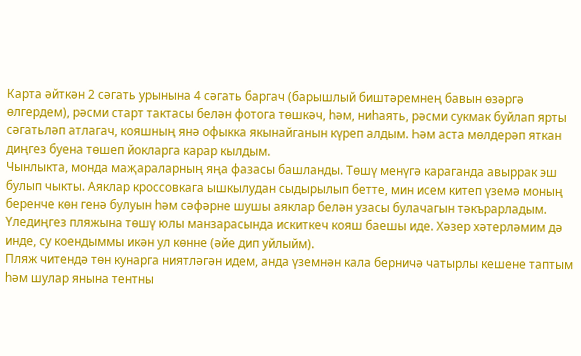Карта әйткән 2 сәгать урынына 4 сәгать баргач (барышлый биштәремнең бавын өзәргә өлгердем), рәсми старт тактасы белән фотога төшкәч, һәм, ниһаять, рәсми сукмак буйлап ярты сәгатьләп атлагач, кояшның янә офыкка якынайганын күреп алдым. Һәм аста мөлдерәп яткан диңгез буена төшеп йокларга карар кылдым.
Чынлыкта, монда маҗараларның яңа фазасы башланды. Төшү менүгә караганда авыррак эш булып чыкты. Аяклар кроссовкага ышкылудан сыдырылып бетте, мин исем китеп үземә моның беренче көн генә булуын һәм сәфәрне шушы аяклар белән узасы булачагын тәкърарладым. Үледиңгез пляжына төшү юлы манзарасында искиткеч кояш баешы иде. Хәзер хәтерләмим дә инде, су коендыммы икән ул көнне (әйе дип уйлыйм).
Пляж читендә төн кунарга ниятләгән идем, анда үземнән кала берничә чатырлы кешене таптым һәм шулар янына тентны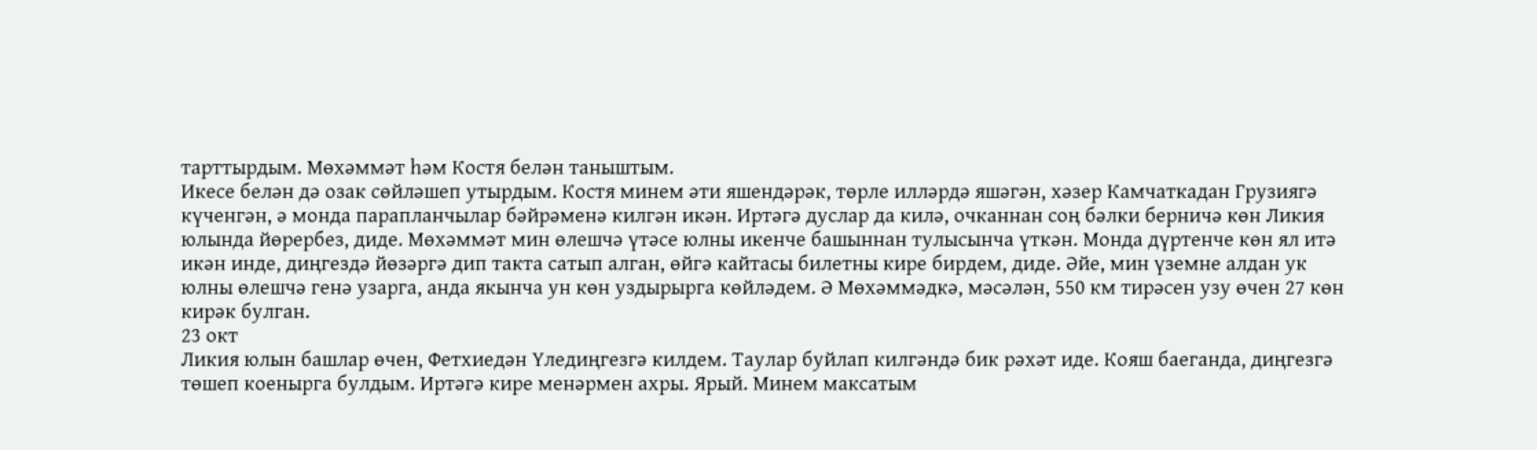тарттырдым. Мөхәммәт һәм Костя белән таныштым.
Икесе белән дә озак сөйләшеп утырдым. Костя минем әти яшендәрәк, төрле илләрдә яшәгән, хәзер Камчаткадан Грузиягә күченгән, ә монда парапланчылар бәйрәменә килгән икән. Иртәгә дуслар да килә, очканнан соң бәлки берничә көн Ликия юлында йөрербез, диде. Мөхәммәт мин өлешчә үтәсе юлны икенче башыннан тулысынча үткән. Монда дүртенче көн ял итә икән инде, диңгездә йөзәргә дип такта сатып алган, өйгә кайтасы билетны кире бирдем, диде. Әйе, мин үземне алдан ук юлны өлешчә генә узарга, анда якынча ун көн уздырырга көйләдем. Ә Мөхәммәдкә, мәсәлән, 550 км тирәсен узу өчен 27 көн кирәк булган.
23 окт
Ликия юлын башлар өчен, Фетхиедән Үледиңгезгә килдем. Таулар буйлап килгәндә бик рәхәт иде. Кояш баеганда, диңгезгә төшеп коенырга булдым. Иртәгә кире менәрмен ахры. Ярый. Минем максатым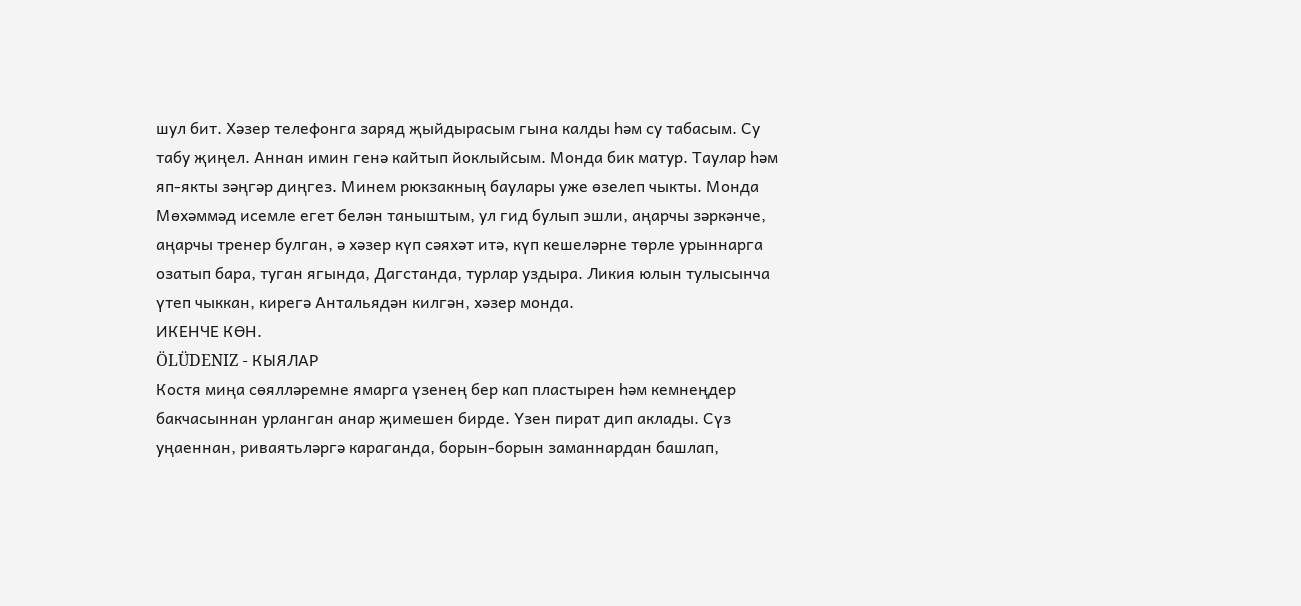шул бит. Хәзер телефонга заряд җыйдырасым гына калды һәм су табасым. Су табу җиңел. Аннан имин генә кайтып йоклыйсым. Монда бик матур. Таулар һәм яп-якты зәңгәр диңгез. Минем рюкзакның баулары уже өзелеп чыкты. Монда Мөхәммәд исемле егет белән таныштым, ул гид булып эшли, аңарчы зәркәнче, аңарчы тренер булган, ә хәзер күп сәяхәт итә, күп кешеләрне төрле урыннарга озатып бара, туган ягында, Дагстанда, турлар уздыра. Ликия юлын тулысынча үтеп чыккан, кирегә Антальядән килгән, хәзер монда.
ИКЕНЧЕ КӨН.
ÖLÜDENIZ - КЫЯЛАР
Костя миңа сөялләремне ямарга үзенең бер кап пластырен һәм кемнеңдер бакчасыннан урланган анар җимешен бирде. Үзен пират дип аклады. Сүз уңаеннан, риваятьләргә караганда, борын-борын заманнардан башлап,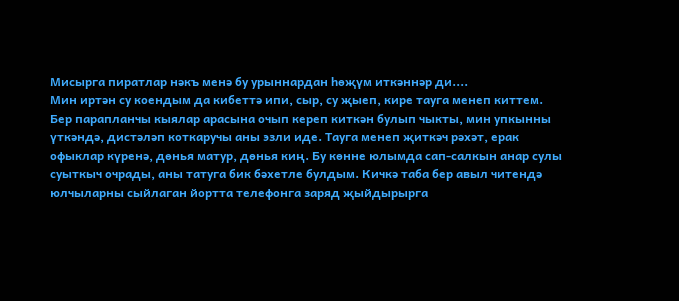Мисырга пиратлар нәкъ менә бу урыннардан һөҗүм иткәннәр ди....
Мин иртән су коендым да кибеттә ипи, сыр, су җыеп, кире тауга менеп киттем. Бер парапланчы кыялар арасына очып кереп киткән булып чыкты, мин упкынны үткәндә, дистәләп коткаручы аны эзли иде. Тауга менеп җиткәч рәхәт, ерак офыклар күренә, дөнья матур, дөнья киң. Бу көнне юлымда сап-салкын анар сулы суыткыч очрады, аны татуга бик бәхетле булдым. Кичкә таба бер авыл читендә юлчыларны сыйлаган йортта телефонга заряд җыйдырырга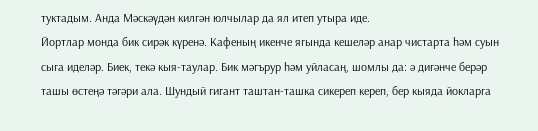туктадым. Анда Мәскәүдән килгән юлчылар да ял итеп утыра иде.
Йортлар монда бик сирәк күренә. Кафеның икенче ягында кешеләр анар чистарта һәм суын сыга иделәр. Биек, текә кыя-таулар. Бик мәгърур һәм уйласаң, шомлы да: ә дигәнче берәр ташы өстеңә тәгәри ала. Шундый гигант таштан-ташка сикереп кереп, бер кыяда йокларга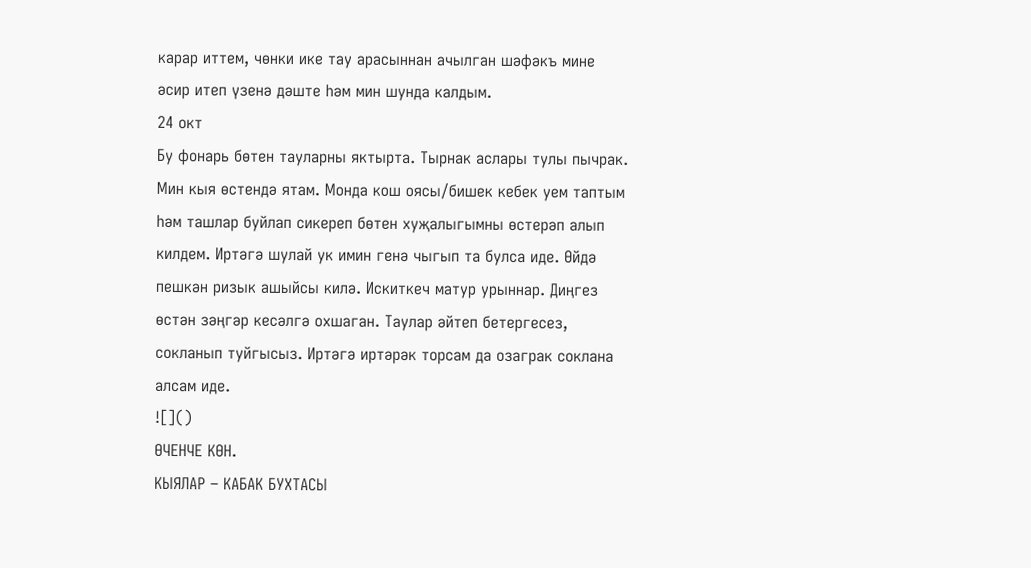карар иттем, чөнки ике тау арасыннан ачылган шәфәкъ мине әсир итеп үзенә дәште һәм мин шунда калдым.
24 окт
Бу фонарь бөтен тауларны яктырта. Тырнак аслары тулы пычрак. Мин кыя өстендә ятам. Монда кош оясы/бишек кебек уем таптым һәм ташлар буйлап сикереп бөтен хуҗалыгымны өстерәп алып килдем. Иртәгә шулай ук имин генә чыгып та булса иде. Өйдә пешкән ризык ашыйсы килә. Искиткеч матур урыннар. Диңгез өстән зәңгәр кесәлгә охшаган. Таулар әйтеп бетергесез, сокланып туйгысыз. Иртәгә иртәрәк торсам да озаграк соклана алсам иде.
![]()
ӨЧЕНЧЕ КӨН.
КЫЯЛАР – КАБАК БУХТАСЫ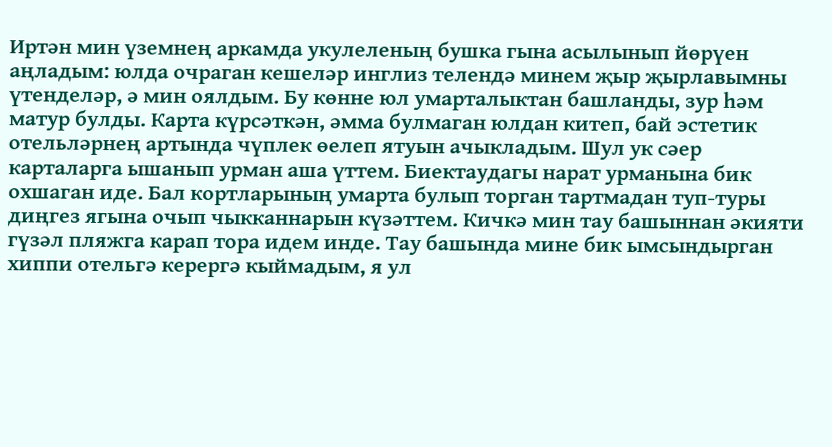Иртән мин үземнең аркамда укулеленың бушка гына асылынып йөрүен аңладым: юлда очраган кешеләр инглиз телендә минем җыр җырлавымны үтенделәр, ә мин оялдым. Бу көнне юл умарталыктан башланды, зур һәм матур булды. Карта күрсәткән, әмма булмаган юлдан китеп, бай эстетик отельләрнең артында чүплек өелеп ятуын ачыкладым. Шул ук сәер карталарга ышанып урман аша үттем. Биектаудагы нарат урманына бик охшаган иде. Бал кортларының умарта булып торган тартмадан туп-туры диңгез ягына очып чыкканнарын күзәттем. Кичкә мин тау башыннан әкияти гүзәл пляжга карап тора идем инде. Тау башында мине бик ымсындырган хиппи отельгә керергә кыймадым, я ул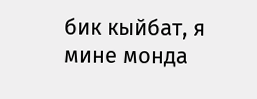бик кыйбат, я мине монда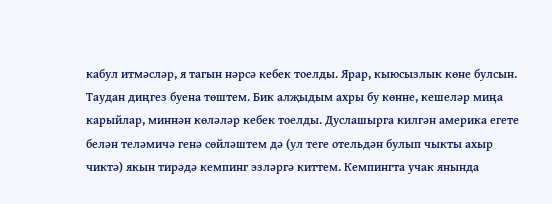кабул итмәсләр, я тагын нәрсә кебек тоелды. Ярар, кыюсызлык көне булсын. Таудан диңгез буена төштем. Бик алҗыдым ахры бу көнне, кешеләр миңа карыйлар, миннән көләләр кебек тоелды. Дуслашырга килгән америка егете белән теләмичә генә сөйләштем дә (ул теге отельдән булып чыкты ахыр чиктә) якын тирәдә кемпинг эзләргә киттем. Кемпингта учак янында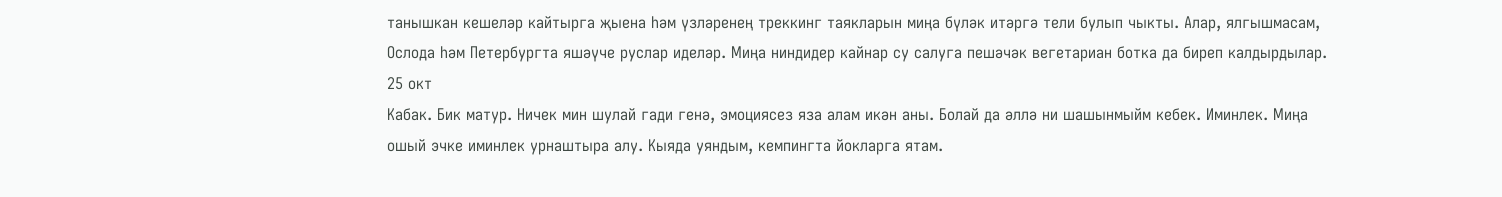танышкан кешеләр кайтырга җыена һәм үзләренең треккинг таякларын миңа бүләк итәргә тели булып чыкты. Алар, ялгышмасам, Ослода һәм Петербургта яшәүче руслар иделәр. Миңа ниндидер кайнар су салуга пешәчәк вегетариан ботка да биреп калдырдылар.
25 окт
Кабак. Бик матур. Ничек мин шулай гади генә, эмоциясез яза алам икән аны. Болай да әллә ни шашынмыйм кебек. Иминлек. Миңа ошый эчке иминлек урнаштыра алу. Кыяда уяндым, кемпингта йокларга ятам.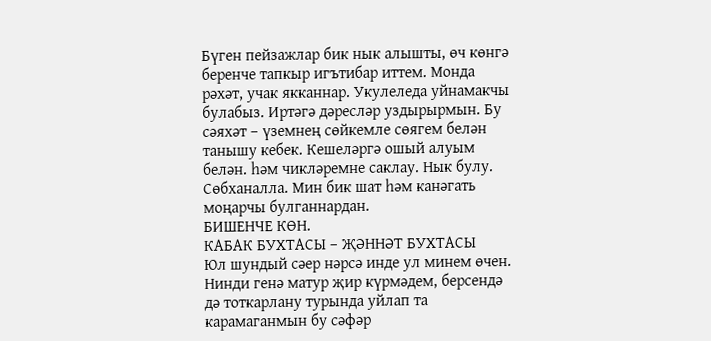Бүген пейзажлар бик нык алышты, өч көнгә беренче тапкыр игътибар иттем. Монда рәхәт, учак якканнар. Укулеледа уйнамакчы булабыз. Иртәгә дәресләр уздырырмын. Бу сәяхәт – үземнең сөйкемле сөягем белән танышу кебек. Кешеләргә ошый алуым белән. һәм чикләремне саклау. Нык булу. Сөбханалла. Мин бик шат һәм канәгать моңарчы булганнардан.
БИШЕНЧЕ КӨН.
КАБАК БУХТАСЫ – ҖӘННӘТ БУХТАСЫ
Юл шундый сәер нәрсә инде ул минем өчен. Нинди генә матур җир күрмәдем, берсендә дә тоткарлану турында уйлап та карамаганмын бу сәфәр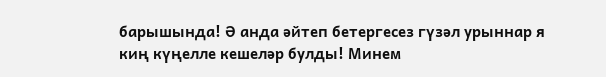барышында! Ә анда әйтеп бетергесез гүзәл урыннар я киң күңелле кешеләр булды! Минем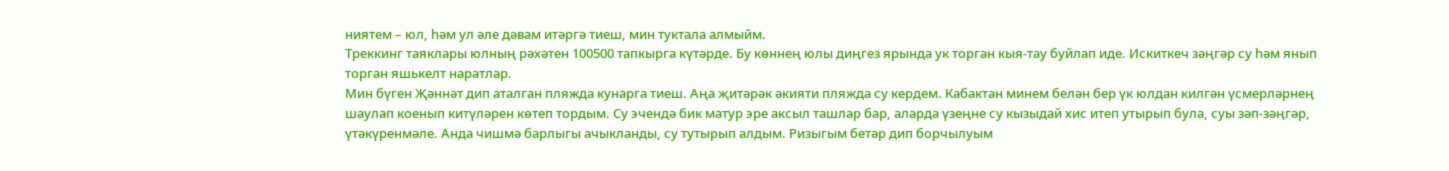ниятем – юл, һәм ул әле дәвам итәргә тиеш, мин туктала алмыйм.
Треккинг таяклары юлның рәхәтен 100500 тапкырга күтәрде. Бу көннең юлы диңгез ярында ук торган кыя-тау буйлап иде. Искиткеч зәңгәр су һәм янып торган яшькелт наратлар.
Мин бүген Җәннәт дип аталган пляжда кунарга тиеш. Аңа җитәрәк әкияти пляжда су кердем. Кабактан минем белән бер үк юлдан килгән үсмерләрнең шаулап коенып китүләрен көтеп тордым. Су эчендә бик матур эре аксыл ташлар бар, аларда үзеңне су кызыдай хис итеп утырып була, суы зәп-зәңгәр, үтәкүренмәле. Анда чишмә барлыгы ачыкланды, су тутырып алдым. Ризыгым бетәр дип борчылуым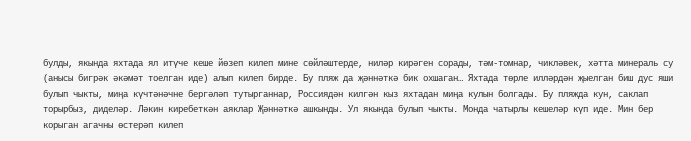булды, якында яхтада ял итүче кеше йөзеп килеп мине сөйләштерде, ниләр кирәген сорады, тәм-томнар, чикләвек, хәтта минераль су (анысы бигрәк әкәмәт тоелган иде) алып килеп бирде. Бу пляж да җәннәткә бик охшаган… Яхтада төрле илләрдән җыелган биш дус яши булып чыкты, миңа күчтәнәчне бергәләп тутырганнар, Россиядән килгән кыз яхтадан миңа кулын болгады. Бу пляжда кун, саклап торырбыз, диделәр. Ләкин киребеткән аяклар Җәннәткә ашкынды. Ул якында булып чыкты. Монда чатырлы кешеләр күп иде. Мин бер корыган агачны өстерәп килеп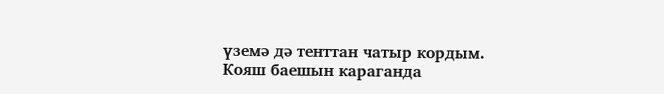үземә дә тенттан чатыр кордым. Кояш баешын караганда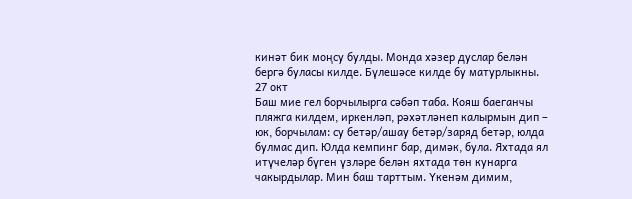кинәт бик моңсу булды. Монда хәзер дуслар белән бергә буласы килде. Бүлешәсе килде бу матурлыкны.
27 окт
Баш мие гел борчылырга сәбәп таба. Кояш баеганчы пляжга килдем, иркенләп, рәхәтләнеп калырмын дип – юк, борчылам: су бетәр/ашау бетәр/заряд бетәр, юлда булмас дип. Юлда кемпинг бар, димәк, була. Яхтада ял итүчеләр бүген үзләре белән яхтада төн кунарга чакырдылар. Мин баш тарттым. Үкенәм димим,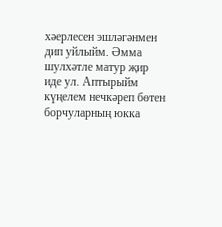хәерлесен эшләгәнмен дип уйлыйм. Әмма шулхәтле матур җир иде ул. Аптырыйм күңелем нечкәреп бөтен борчуларның юкка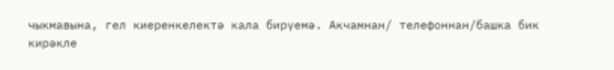чыкмавына, гел киеренкелектә кала бирүемә. Акчамнан/ телефоннан/башка бик кирәкле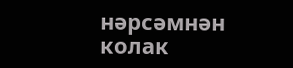нәрсәмнән колак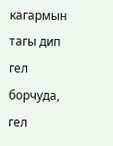кагармын тагы дип гел борчуда, гел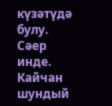күзәтүдә булу. Сәер инде. Кайчан шундый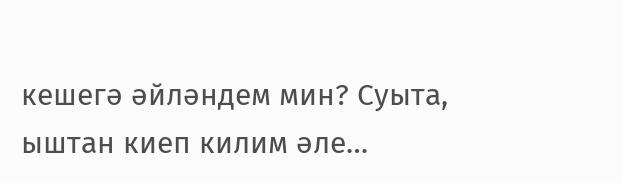кешегә әйләндем мин? Суыта, ыштан киеп килим әле…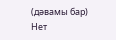(дәвамы бар)
Нет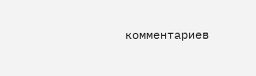комментариев